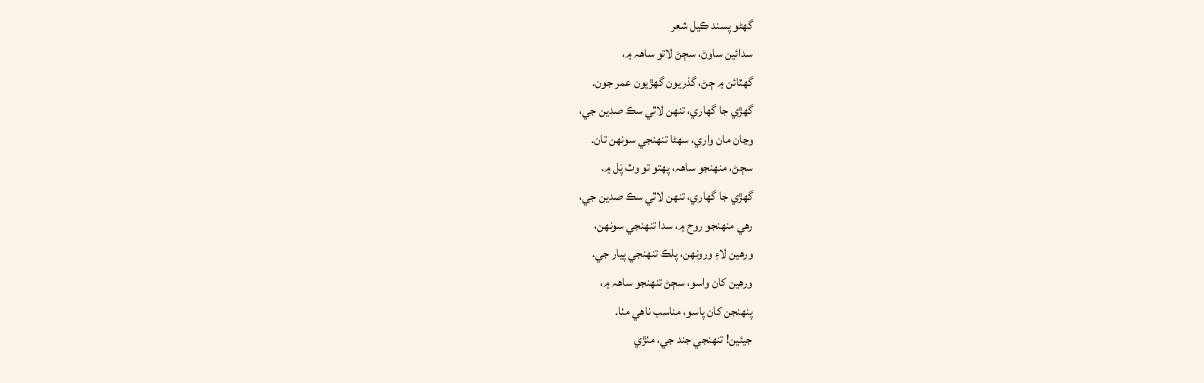گهڻو پسند ڪيل شعر
سدائين ساوڻ، سڄڻ لاتو ساھہ ۾،
گھٽائن ۾ ڄڻ، گذريون گھڙيون عمر جون.
گهڙي جا گهاري، تنھن لاٿي سڪ صدين جي،
وڃان مان واري، سھڻا تنھنجي سونھن تان.
سڄڻ، منھنجو ساھہ، پھتو تو وٽ پَل ۾.
گهڙي جا گهاري، تنھن لاٿي سڪ صدين جي،
رھي منھنجو روح ۾، سدا تنھنجي سونھن،
ورھين لاءِ ورونھن، پلڪ تنھنجي پيار جي.
ورھين کان واسو، سڄڻ تنھنجو ساھہ ۾،
پنھنجن کان پاسو، مناسب ناھي مٺا.
جيئين! تنھنجي جند جي، مٺڙي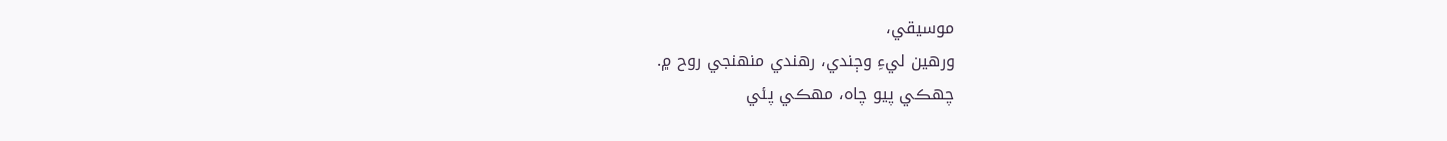موسيقي،
ورھين ليءِ وڄندي، رھندي منھنجي روح ۾.
چھڪي پيو چاه، مھڪي پئي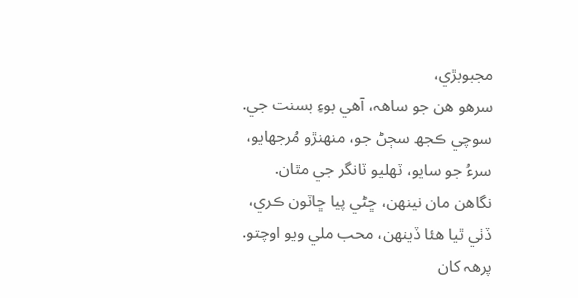مجبوبڙي،
سرھو ھن جو ساھہ، آھي بوءِ بسنت جي.
سوچي ڪجھ سڄڻ جو، منھنڙو مُرجھايو،
سرءُ جو سايو، ٽھليو ٽانگر جي مٿان.
نگاھن مان نينھن، ڇڻي پيا ڇاٽون ڪري،
ڏٺي ٿيا ھئا ڏينھن، محب ملي ويو اوچتو.
پرھہ کان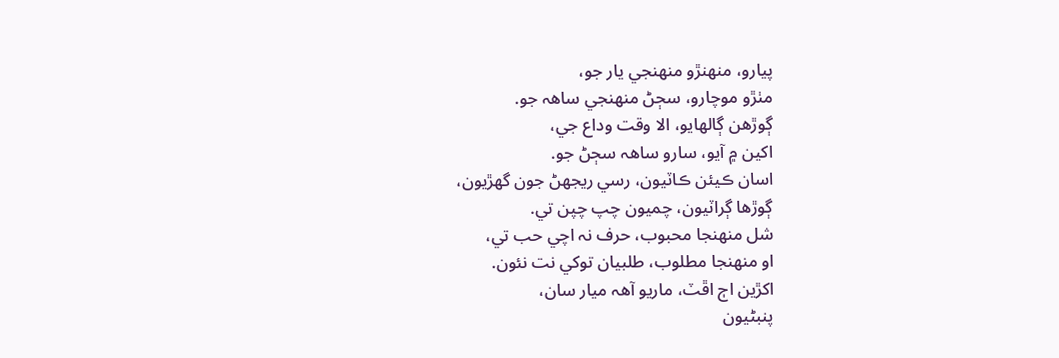پيارو، منھنڙو منھنجي يار جو،
مٺڙو موچارو، سڄڻ منھنجي ساھہ جو.
ڳوڙهن ڳالهايو، الا وقت وداع جي،
اکين ۾ آيو، سارو ساھہ سڄڻ جو.
اسان ڪيئن ڪاٽيون، رسي ريجهڻ جون گھڙيون،
ڳوڙها ڳراٽيون، چميون چپ چپن تي.
شل منھنجا محبوب، حرف نہ اچي حب تي،
او منھنجا مطلوب، طلبيان توکي نت نئون.
اکڙين اڄ اڦٽ، ماريو آھہ ميار سان،
پنبڻيون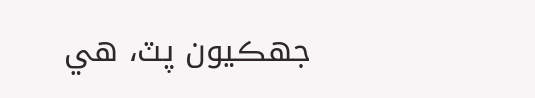جھڪيون پٽ، ھي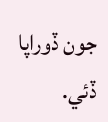جون ڏوراپا ڏئي.